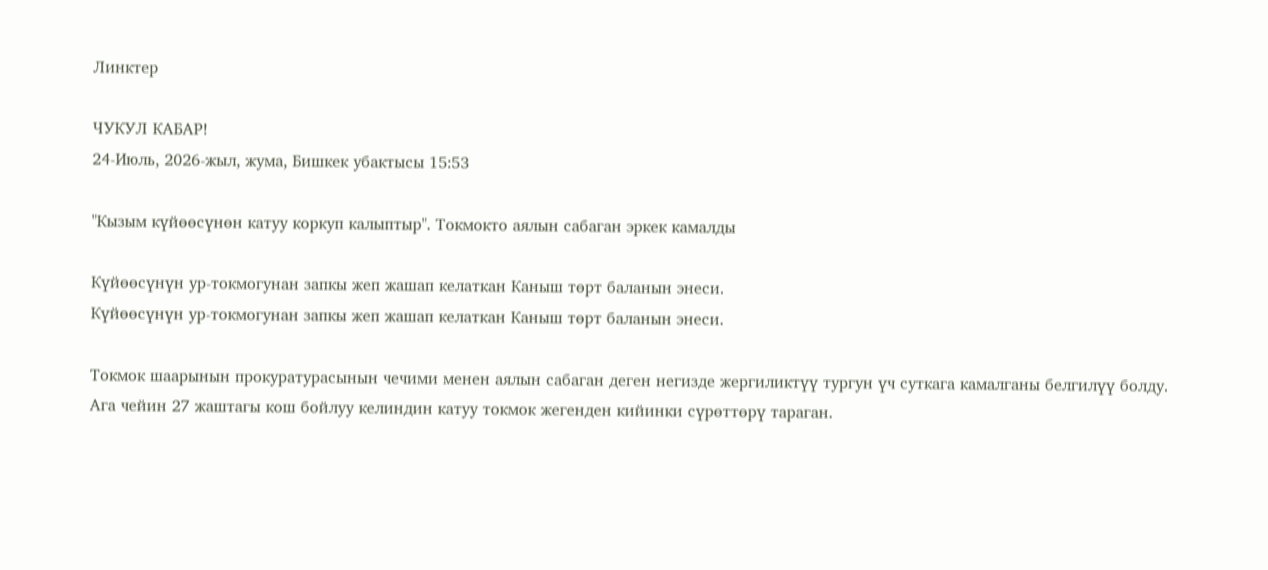Линктер

ЧУКУЛ КАБАР!
24-Июль, 2026-жыл, жума, Бишкек убактысы 15:53

"Кызым күйөөсүнөн катуу коркуп калыптыр". Токмокто аялын сабаган эркек камалды

Күйөөсүнүн ур-токмогунан запкы жеп жашап келаткан Каныш төрт баланын энеси.
Күйөөсүнүн ур-токмогунан запкы жеп жашап келаткан Каныш төрт баланын энеси.

Токмок шаарынын прокуратурасынын чечими менен аялын сабаган деген негизде жергиликтүү тургун үч суткага камалганы белгилүү болду. Ага чейин 27 жаштагы кош бойлуу келиндин катуу токмок жегенден кийинки сүрөттөрү тараган.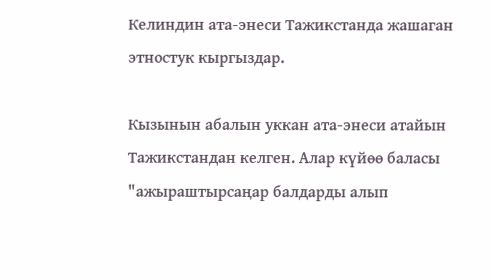Келиндин ата-энеси Тажикстанда жашаган этностук кыргыздар.

Кызынын абалын уккан ата-энеси атайын Тажикстандан келген. Алар күйөө баласы "ажыраштырсаңар балдарды алып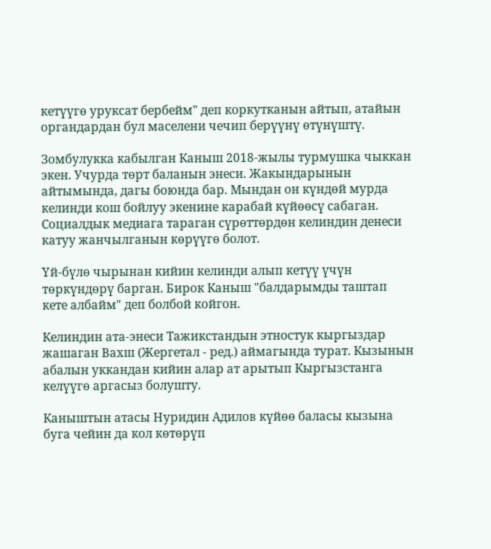кетүүгө уруксат бербейм" деп коркутканын айтып, атайын органдардан бул маселени чечип берүүнү өтүнүштү.

Зомбулукка кабылган Каныш 2018-жылы турмушка чыккан экен. Учурда төрт баланын энеси. Жакындарынын айтымында, дагы боюнда бар. Мындан он күндөй мурда келинди кош бойлуу экенине карабай күйөөсү сабаган. Социалдык медиага тараган сүрөттөрдөн келиндин денеси катуу жанчылганын көрүүгө болот.

Үй-бүлө чырынан кийин келинди алып кетүү үчүн төркүндөрү барган. Бирок Каныш "балдарымды таштап кете албайм" деп болбой койгон.

Келиндин ата-энеси Тажикстандын этностук кыргыздар жашаган Вахш (Жергетал - ред.) аймагында турат. Кызынын абалын уккандан кийин алар ат арытып Кыргызстанга келүүгө аргасыз болушту.

Каныштын атасы Нуридин Адилов күйөө баласы кызына буга чейин да кол көтөрүп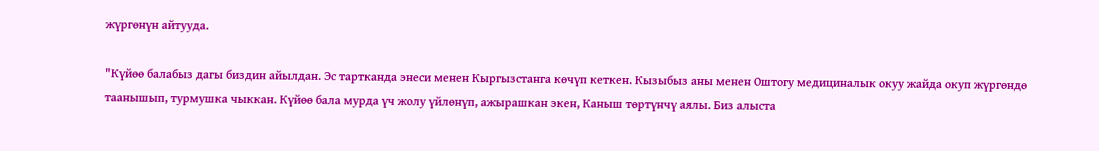жүргөнүн айтууда.

"Күйөө балабыз дагы биздин айылдан. Эс тартканда энеси менен Кыргызстанга көчүп кеткен. Кызыбыз аны менен Оштогу медициналык окуу жайда окуп жүргөндө таанышып, турмушка чыккан. Күйөө бала мурда үч жолу үйлөнүп, ажырашкан экен, Каныш төртүнчү аялы. Биз алыста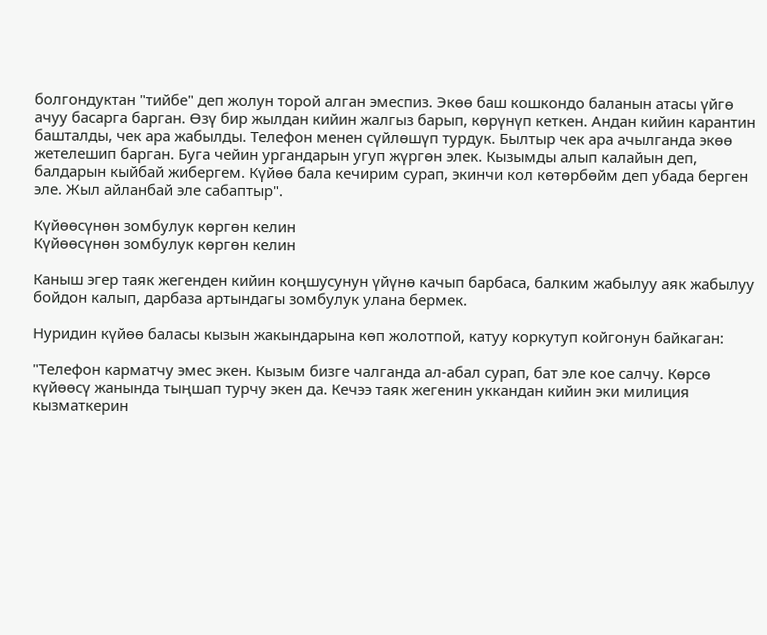болгондуктан "тийбе" деп жолун торой алган эмеспиз. Экөө баш кошкондо баланын атасы үйгө ачуу басарга барган. Өзү бир жылдан кийин жалгыз барып, көрүнүп кеткен. Андан кийин карантин башталды, чек ара жабылды. Телефон менен сүйлөшүп турдук. Былтыр чек ара ачылганда экөө жетелешип барган. Буга чейин ургандарын угуп жүргөн элек. Кызымды алып калайын деп, балдарын кыйбай жибергем. Күйөө бала кечирим сурап, экинчи кол көтөрбөйм деп убада берген эле. Жыл айланбай эле сабаптыр".

Күйөөсүнөн зомбулук көргөн келин
Күйөөсүнөн зомбулук көргөн келин

Каныш эгер таяк жегенден кийин коңшусунун үйүнө качып барбаса, балким жабылуу аяк жабылуу бойдон калып, дарбаза артындагы зомбулук улана бермек.

Нуридин күйөө баласы кызын жакындарына көп жолотпой, катуу коркутуп койгонун байкаган:

"Телефон карматчу эмес экен. Кызым бизге чалганда ал-абал сурап, бат эле кое салчу. Көрсө күйөөсү жанында тыңшап турчу экен да. Кечээ таяк жегенин уккандан кийин эки милиция кызматкерин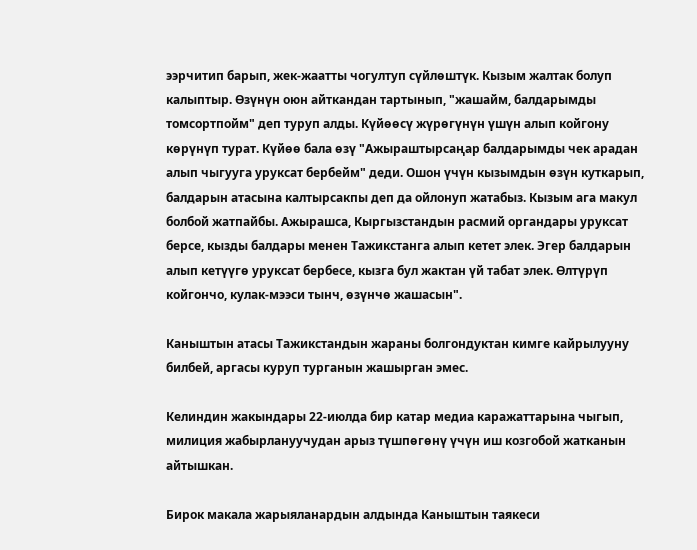ээрчитип барып, жек-жаатты чогултуп сүйлөштүк. Кызым жалтак болуп калыптыр. Өзүнүн оюн айткандан тартынып, "жашайм, балдарымды томсортпойм" деп туруп алды. Күйөөсү жүрөгүнүн үшүн алып койгону көрүнүп турат. Күйөө бала өзү "Ажыраштырсаңар балдарымды чек арадан алып чыгууга уруксат бербейм" деди. Ошон үчүн кызымдын өзүн куткарып, балдарын атасына калтырсакпы деп да ойлонуп жатабыз. Кызым ага макул болбой жатпайбы. Ажырашса, Кыргызстандын расмий органдары уруксат берсе, кызды балдары менен Тажикстанга алып кетет элек. Эгер балдарын алып кетүүгө уруксат бербесе, кызга бул жактан үй табат элек. Өлтүрүп койгончо, кулак-мээси тынч, өзүнчө жашасын".

Каныштын атасы Тажикстандын жараны болгондуктан кимге кайрылууну билбей, аргасы куруп турганын жашырган эмес.

Келиндин жакындары 22-июлда бир катар медиа каражаттарына чыгып, милиция жабырлануучудан арыз түшпөгөнү үчүн иш козгобой жатканын айтышкан.

Бирок макала жарыяланардын алдында Каныштын таякеси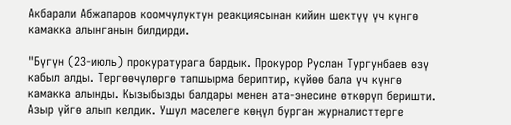Акбарали Абжапаров коомчулуктун реакциясынан кийин шектүү үч күнгө камакка алынганын билдирди.

"Бүгүн (23-июль) прокуратурага бардык. Прокурор Руслан Тургунбаев өзү кабыл алды. Тергөөчүлөргө тапшырма бериптир, күйөө бала үч күнгө камакка алынды. Кызыбызды балдары менен ата-энесине өткөрүп беришти. Азыр үйгө алып келдик. Ушул маселеге көңүл бурган журналисттерге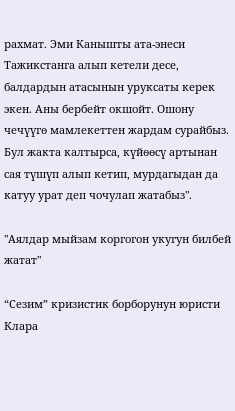рахмат. Эми Канышты ата-энеси Тажикстанга алып кетели десе, балдардын атасынын уруксаты керек экен. Аны бербейт окшойт. Ошону чечүүгө мамлекеттен жардам сурайбыз. Бул жакта калтырса, күйөөсү артынан сая түшүп алып кетип, мурдагыдан да катуу урат деп чочулап жатабыз".

"Аялдар мыйзам коргогон укугун билбей жатат"

“Сезим” кризистик борборунун юристи Клара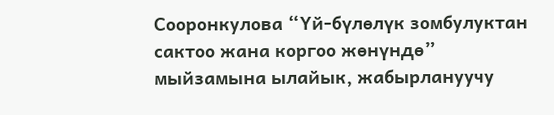Сооронкулова “Үй-бүлөлүк зомбулуктан сактоо жана коргоо жөнүндө” мыйзамына ылайык, жабырлануучу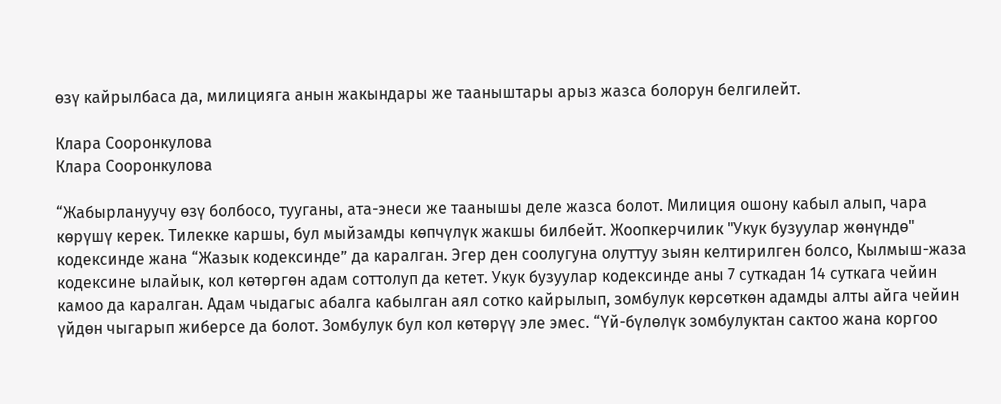өзү кайрылбаса да, милицияга анын жакындары же тааныштары арыз жазса болорун белгилейт.

Клара Сооронкулова
Клара Сооронкулова

“Жабырлануучу өзү болбосо, тууганы, ата-энеси же таанышы деле жазса болот. Милиция ошону кабыл алып, чара көрүшү керек. Тилекке каршы, бул мыйзамды көпчүлүк жакшы билбейт. Жоопкерчилик "Укук бузуулар жөнүндө" кодексинде жана “Жазык кодексинде” да каралган. Эгер ден соолугуна олуттуу зыян келтирилген болсо, Кылмыш-жаза кодексине ылайык, кол көтөргөн адам соттолуп да кетет. Укук бузуулар кодексинде аны 7 суткадан 14 суткага чейин камоо да каралган. Адам чыдагыс абалга кабылган аял сотко кайрылып, зомбулук көрсөткөн адамды алты айга чейин үйдөн чыгарып жиберсе да болот. Зомбулук бул кол көтөрүү эле эмес. “Үй-бүлөлүк зомбулуктан сактоо жана коргоо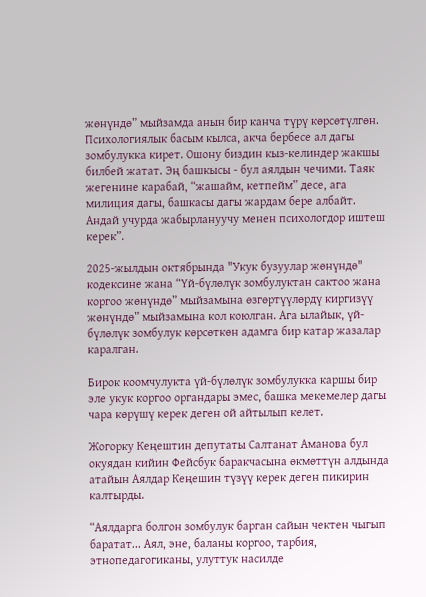жөнүндө” мыйзамда анын бир канча түрү көрсөтүлгөн. Психологиялык басым кылса, акча бербесе ал дагы зомбулукка кирет. Ошону биздин кыз-келиндер жакшы билбей жатат. Эң башкысы - бул аялдын чечими. Таяк жегенине карабай, “жашайм, кетпейм” десе, ага милиция дагы, башкасы дагы жардам бере албайт. Андай учурда жабырлануучу менен психологдор иштеш керек”.

2025-жылдын октябрында "Укук бузуулар жөнүндө" кодексине жана “Үй-бүлөлүк зомбулуктан сактоо жана коргоо жөнүндө” мыйзамына өзгөртүүлөрдү киргизүү жөнүндө” мыйзамына кол коюлган. Ага ылайык, үй-бүлөлүк зомбулук көрсөткөн адамга бир катар жазалар каралган.

Бирок коомчулукта үй-бүлөлүк зомбулукка каршы бир эле укук коргоо органдары эмес, башка мекемелер дагы чара көрүшү керек деген ой айтылып келет.

Жогорку Кеңештин депутаты Салтанат Аманова бул окуядан кийин Фейсбук баракчасына өкмөттүн алдында атайын Аялдар Кеңешин түзүү керек деген пикирин калтырды.

“Аялдарга болгон зомбулук барган сайын чектен чыгып баратат... Аял, эне, баланы коргоо, тарбия, этнопедагогиканы, улуттук насилде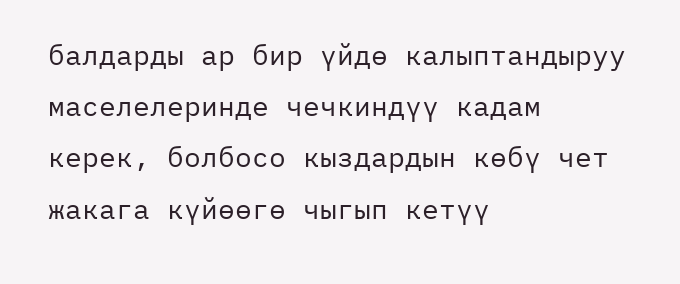балдарды ар бир үйдө калыптандыруу маселелеринде чечкиндүү кадам керек, болбосо кыздардын көбү чет жакага күйөөгө чыгып кетүү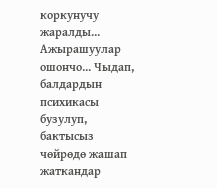коркунучу жаралды... Ажырашуулар ошончо... Чыдап, балдардын психикасы бузулуп, бактысыз чөйрөдө жашап жаткандар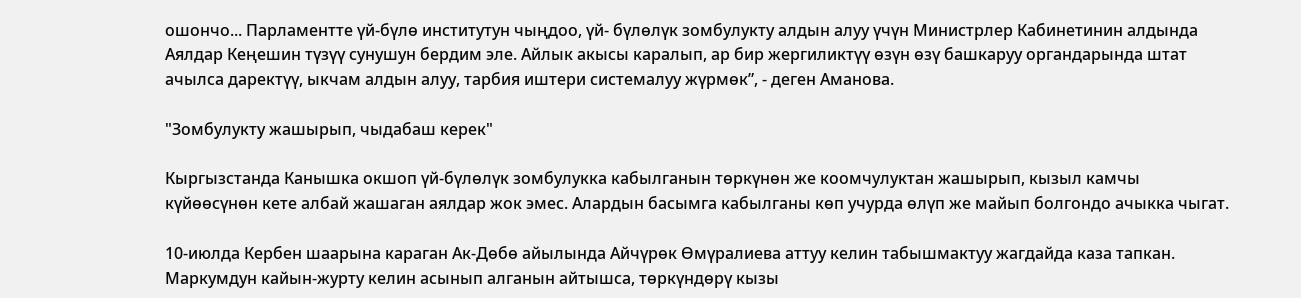ошончо... Парламентте үй-бүлө институтун чыңдоо, үй- бүлөлүк зомбулукту алдын алуу үчүн Министрлер Кабинетинин алдында Аялдар Кеңешин түзүү сунушун бердим эле. Айлык акысы каралып, ар бир жергиликтүү өзүн өзү башкаруу органдарында штат ачылса даректүү, ыкчам алдын алуу, тарбия иштери системалуу жүрмөк”, - деген Аманова.

"Зомбулукту жашырып, чыдабаш керек"

Кыргызстанда Канышка окшоп үй-бүлөлүк зомбулукка кабылганын төркүнөн же коомчулуктан жашырып, кызыл камчы күйөөсүнөн кете албай жашаган аялдар жок эмес. Алардын басымга кабылганы көп учурда өлүп же майып болгондо ачыкка чыгат.

10-июлда Кербен шаарына караган Ак-Дөбө айылында Айчүрөк Өмүралиева аттуу келин табышмактуу жагдайда каза тапкан. Маркумдун кайын-журту келин асынып алганын айтышса, төркүндөрү кызы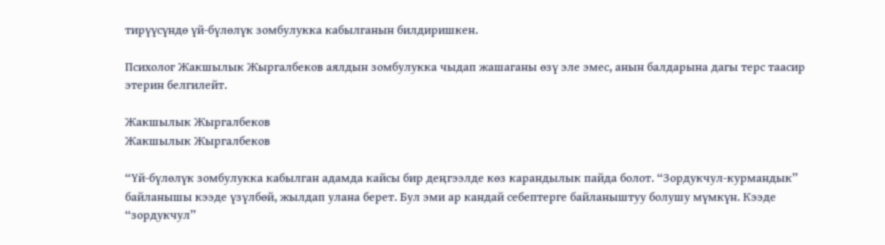тирүүсүндө үй-бүлөлүк зомбулукка кабылганын билдиришкен.

Психолог Жакшылык Жыргалбеков аялдын зомбулукка чыдап жашаганы өзү эле эмес, анын балдарына дагы терс таасир этерин белгилейт.

Жакшылык Жыргалбеков
Жакшылык Жыргалбеков

“Үй-бүлөлүк зомбулукка кабылган адамда кайсы бир деңгээлде көз карандылык пайда болот. “Зордукчул-курмандык” байланышы кээде үзүлбөй, жылдап улана берет. Бул эми ар кандай себептерге байланыштуу болушу мүмкүн. Кээде “зордукчул”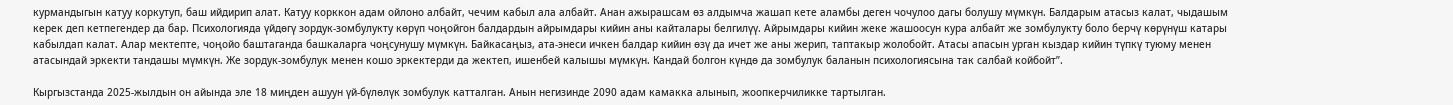курмандыгын катуу коркутуп, баш ийдирип алат. Катуу корккон адам ойлоно албайт, чечим кабыл ала албайт. Анан ажырашсам өз алдымча жашап кете аламбы деген чочулоо дагы болушу мүмкүн. Балдарым атасыз калат, чыдашым керек деп кетпегендер да бар. Психологияда үйдөгү зордук-зомбулукту көрүп чоңойгон балдардын айрымдары кийин аны кайталары белгилүү. Айрымдары кийин жеке жашоосун кура албайт же зомбулукту боло берчү көрүнүш катары кабылдап калат. Алар мектепте, чоңойо баштаганда башкаларга чоңсунушу мүмкүн. Байкасаңыз, ата-энеси ичкен балдар кийин өзү да ичет же аны жерип, таптакыр жолобойт. Атасы апасын урган кыздар кийин түпкү туюму менен атасындай эркекти тандашы мүмкүн. Же зордук-зомбулук менен кошо эркектерди да жектеп, ишенбей калышы мүмкүн. Кандай болгон күндө да зомбулук баланын психологиясына так салбай койбойт”.

Кыргызстанда 2025-жылдын он айында эле 18 миңден ашуун үй-бүлөлүк зомбулук катталган. Анын негизинде 2090 адам камакка алынып, жоопкерчиликке тартылган.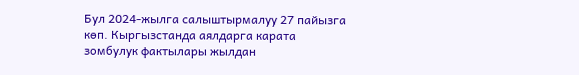Бул 2024-жылга салыштырмалуу 27 пайызга көп. Кыргызстанда аялдарга карата зомбулук фактылары жылдан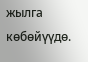жылга көбөйүүдө.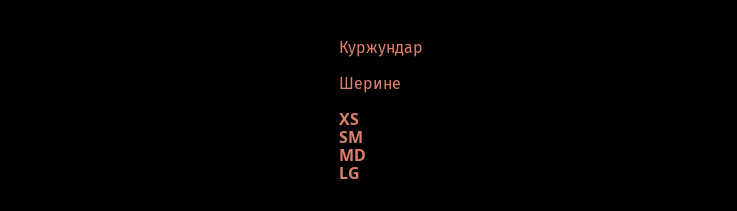Куржундар

Шерине

XS
SM
MD
LG